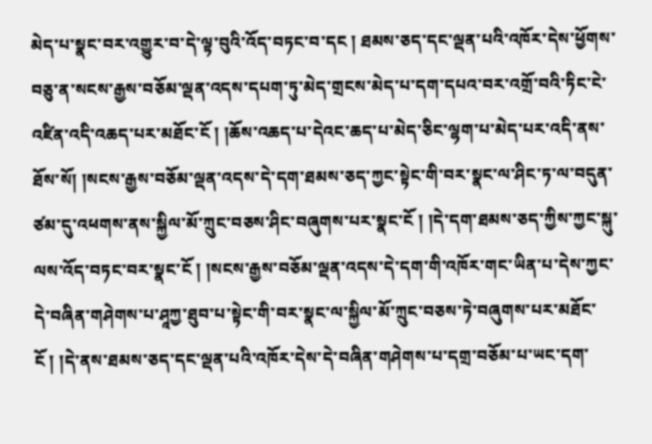མེད་པ་སྣང་བར་འགྱུར་བ་དེ་ལྟ་བུའི་འོད་བཏང་བ་དང ། ཐམས་ཅད་དང་ལྡན་པའི་འཁོར་དེས་ཕྱོགས་བཅུ་ན་སངས་རྒྱས་བཅོམ་ལྡན་འདས་དཔག་ཏུ་མེད་གྲངས་མེད་པ་དག་དཔའ་བར་འགྲོ་བའི་ཏིང་ངེ་འཛིན་འདི་འཆད་པར་མཐོང་ངོ ། །ཆོས་འཆད་པ་དེའང་ཆད་པ་མེད་ཅིང་ལྷག་པ་མེད་པར་འདི་ནས་ཐོས་སོ། །སངས་རྒྱས་བཅོམ་ལྡན་འདས་དེ་དག་ཐམས་ཅད་ཀྱང་སྟེང་གི་བར་སྣང་ལ་ཤིང་ཏ་ལ་བདུན་ཙམ་དུ་འཕགས་ནས་སྐྱིལ་མོ་ཀྲུང་བཅས་ཤིང་བཞུགས་པར་སྣང་ངོ ། །དེ་དག་ཐམས་ཅད་ཀྱིས་ཀྱང་སྐུ་ལས་འོད་བཏང་བར་སྣང་ངོ ། །སངས་རྒྱས་བཅོམ་ལྡན་འདས་དེ་དག་གི་འཁོར་གང་ཡིན་པ་དེས་ཀྱང་དེ་བཞིན་གཤེགས་པ་ཤཱཀྱ་ཐུབ་པ་སྟེང་གི་བར་སྣང་ལ་སྐྱིལ་མོ་ཀྲུང་བཅས་ཏེ་བཞུགས་པར་མཐོང་ངོ ། །དེ་ནས་ཐམས་ཅད་དང་ལྡན་པའི་འཁོར་དེས་དེ་བཞིན་གཤེགས་པ་དགྲ་བཅོམ་པ་ཡང་དག་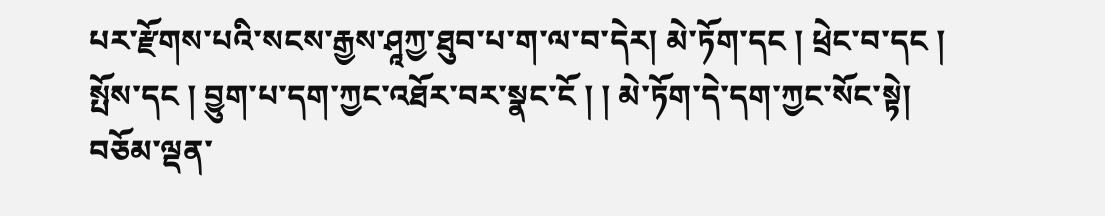པར་རྫོགས་པའི་སངས་རྒྱས་ཤཱཀྱ་ཐུབ་པ་ག་ལ་བ་དེར། མེ་ཏོག་དང ། ཕྲེང་བ་དང ། སྤོས་དང ། བྱུག་པ་དག་ཀྱང་འཐོར་བར་སྣང་ངོ ། ། མེ་ཏོག་དེ་དག་ཀྱང་སོང་སྟེ། བཅོམ་ལྡན་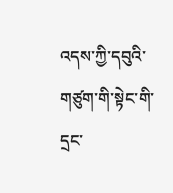འདས་ཀྱི་དབུའི་གཙུག་གི་སྟེང་གི་དྲང་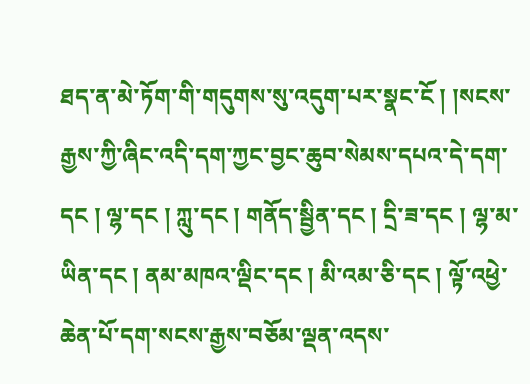ཐད་ན་མེ་ཏོག་གི་གདུགས་སུ་འདུག་པར་སྣང་ངོ ། །སངས་རྒྱས་ཀྱི་ཞིང་འདི་དག་ཀྱང་བྱང་ཆུབ་སེམས་དཔའ་དེ་དག་དང ། ལྷ་དང ། ཀླུ་དང ། གནོད་སྦྱིན་དང ། དྲི་ཟ་དང ། ལྷ་མ་ཡིན་དང ། ནམ་མཁའ་ལྡིང་དང ། མི་འམ་ཅི་དང ། ལྟོ་འཕྱེ་ཆེན་པོ་དག་སངས་རྒྱས་བཅོམ་ལྡན་འདས་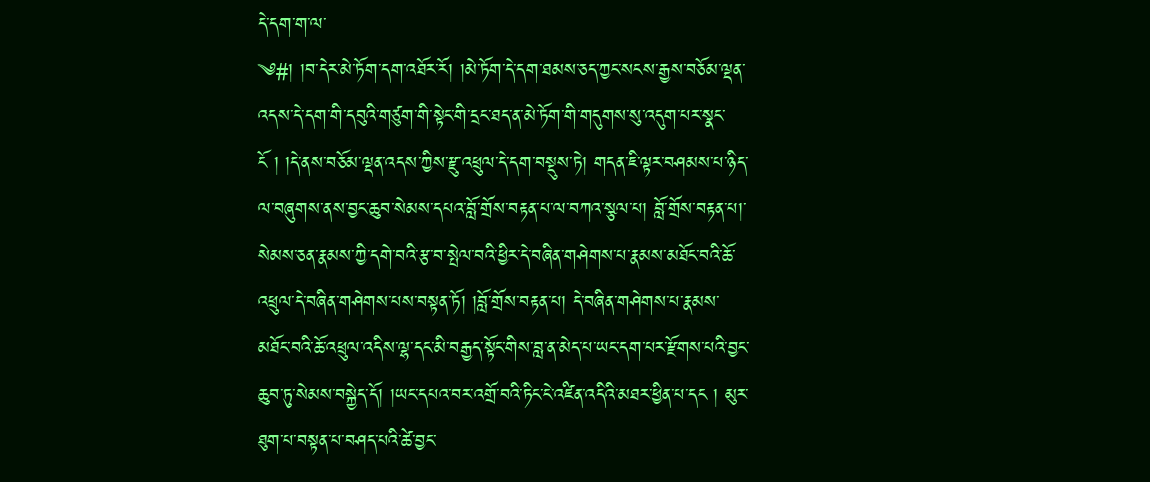དེ་དག་ག་ལ་
༄#། །བ་དེར་མེ་ཏོག་དག་འཐོར་རོ། །མེ་ཏོག་དེ་དག་ཐམས་ཅད་ཀྱང་སངས་རྒྱས་བཅོམ་ལྡན་འདས་དེ་དག་གི་དབུའི་གཙུག་གི་སྟེང་གི་དྲང་ཐད་ན་མེ་ཏོག་གི་གདུགས་སུ་འདུག་པར་སྣང་ངོ ། །དེ་ནས་བཅོམ་ལྡན་འདས་ཀྱིས་རྫུ་འཕྲུལ་དེ་དག་བསྡུས་ཏེ། གདན་ཇི་ལྟར་བཤམས་པ་ཉིད་ལ་བཞུགས་ནས་བྱང་ཆུབ་སེམས་དཔའ་བློ་གྲོས་བརྟན་པ་ལ་བཀའ་སྩལ་པ། བློ་གྲོས་བརྟན་པ།་སེམས་ཅན་རྣམས་ཀྱི་དགེ་བའི་རྩ་བ་སྤེལ་བའི་ཕྱིར་དེ་བཞིན་གཤེགས་པ་རྣམས་མཐོང་བའི་ཆོ་འཕྲུལ་དེ་བཞིན་གཤེགས་པས་བསྟན་ཏོ། །བློ་གྲོས་བརྟན་པ། དེ་བཞིན་གཤེགས་པ་རྣམས་མཐོང་བའི་ཆོ་འཕྲུལ་འདིས་ལྷ་དང་མི་བརྒྱད་སྟོང་གིས་བླ་ན་མེད་པ་ཡང་དག་པར་རྫོགས་པའི་བྱང་ཆུབ་ཏུ་སེམས་བསྐྱེད་དོ། །ཡང་དཔའ་བར་འགྲོ་བའི་ཏིང་ངེ་འཛིན་འདིའི་མཐར་ཕྱིན་པ་དང ། མུར་ཐུག་པ་བསྟན་པ་བཤད་པའི་ཚེ་བྱང་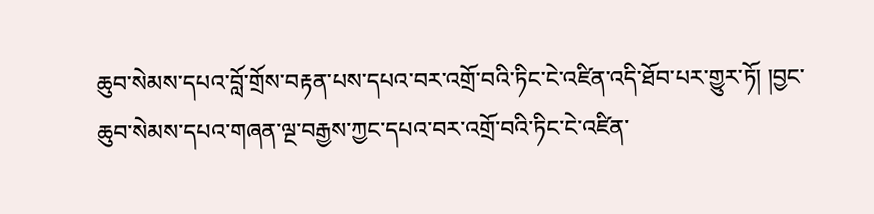ཆུབ་སེམས་དཔའ་བློ་གྲོས་བརྟན་པས་དཔའ་བར་འགྲོ་བའི་ཏིང་ངེ་འཛིན་འདི་ཐོབ་པར་གྱུར་ཏོ། །བྱང་ཆུབ་སེམས་དཔའ་གཞན་ལྔ་བརྒྱས་ཀྱང་དཔའ་བར་འགྲོ་བའི་ཏིང་ངེ་འཛིན་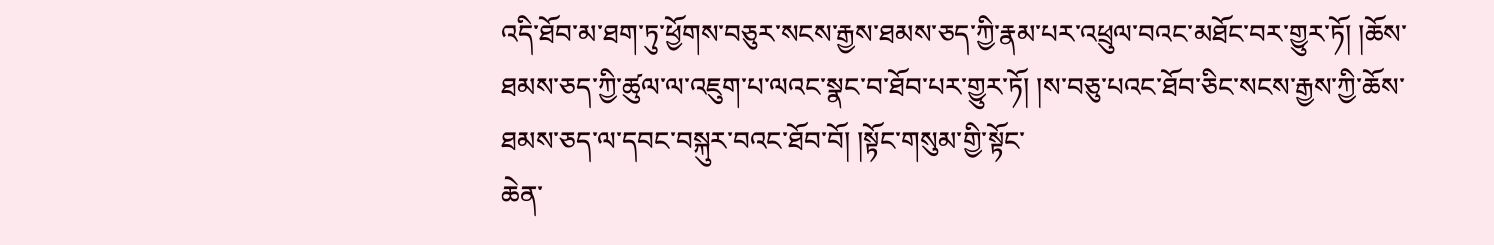འདི་ཐོབ་མ་ཐག་ཏུ་ཕྱོགས་བཅུར་སངས་རྒྱས་ཐམས་ཅད་ཀྱི་རྣམ་པར་འཕྲུལ་བའང་མཐོང་བར་གྱུར་ཏོ། །ཆོས་ཐམས་ཅད་ཀྱི་ཚུལ་ལ་འཇུག་པ་ལའང་སྣང་བ་ཐོབ་པར་གྱུར་ཏོ། །ས་བཅུ་པའང་ཐོབ་ཅིང་སངས་རྒྱས་ཀྱི་ཆོས་ཐམས་ཅད་ལ་དབང་བསྐུར་བའང་ཐོབ་བོ། །སྟོང་གསུམ་གྱི་སྟོང་
ཆེན་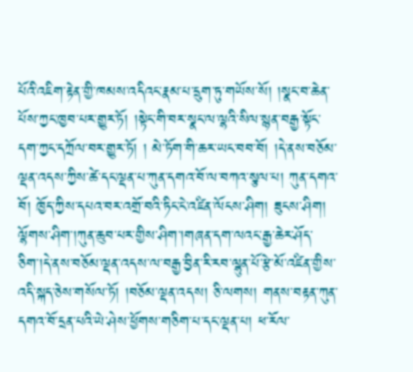པོའི་འཇིག་རྟེན་གྱི་ཁམས་འདིའང་རྣམ་པ་དྲུག་ཏུ་གཡོས་སོ། །སྣང་བ་ཆེན་པོས་ཀྱང་ཁྱབ་པར་གྱུར་ཏོ། །སྟེང་གི་བར་སྣང་ལ་ལྷའི་སིལ་སྙན་བརྒྱ་སྟོང་དག་ཀྱང་དཀྲོལ་བར་གྱུར་ཏོ། ། མེ་ཏོག་གི་ཆར་ཡང་བབ་བོ། །དེ་ནས་བཅོམ་ལྡན་འདས་ཀྱིས་ཚེ་དང་ལྡན་པ་ཀུན་དགའ་བོ་ལ་བཀའ་སྩལ་པ། ཀུན་དགའ་བོ། ཁྱོད་ཀྱིས་དཔའ་བར་འགྲོ་བའི་ཏིང་ངེ་འཛིན་ལོངས་ཤིག། ཟུངས་ཤིག། ལྷོགས་ཤིག་།ཀུན་ཆུབ་པར་གྱིས་ཤིག་།གཞན་དག་ལའང་རྒྱ་ཆེར་ཤོད་ཅིག་།དེ་ནས་བཅོམ་ལྡན་འདས་ལ་བརྒྱ་བྱིན་རི་རབ་ལྷུན་པོ་རྩེ་མོ་འཛིན་གྱིས་འདི་སྐད་ཅེས་གསོལ་ཏོ། །བཅོམ་ལྡན་འདས། ཅི་ལགས། གནས་བརྟན་ཀུན་དགའ་བོ་དྲན་པའི་ཡེ་ཤེས་ཕྱོགས་གཅིག་པ་དང་ལྡན་པ། ཕ་རོལ་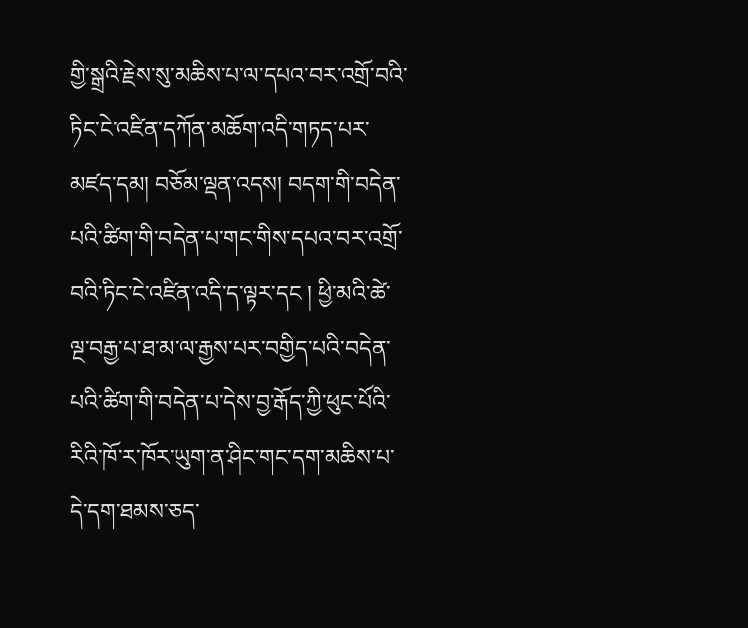གྱི་སྒྲའི་རྗེས་སུ་མཆིས་པ་ལ་དཔའ་བར་འགྲོ་བའི་ཏིང་ངེ་འཛིན་དཀོན་མཆོག་འདི་གཏད་པར་མཛད་དམ། བཅོམ་ལྡན་འདས། བདག་གི་བདེན་པའི་ཚིག་གི་བདེན་པ་གང་གིས་དཔའ་བར་འགྲོ་བའི་ཏིང་ངེ་འཛིན་འདི་ད་ལྟར་དང ། ཕྱི་མའི་ཚེ་ལྔ་བརྒྱ་པ་ཐ་མ་ལ་རྒྱས་པར་བགྱིད་པའི་བདེན་པའི་ཚིག་གི་བདེན་པ་དེས་བྱ་རྒོད་ཀྱི་ཕུང་པོའི་རིའི་ཁོ་ར་ཁོར་ཡུག་ན་ཤིང་གང་དག་མཆིས་པ་དེ་དག་ཐམས་ཅད་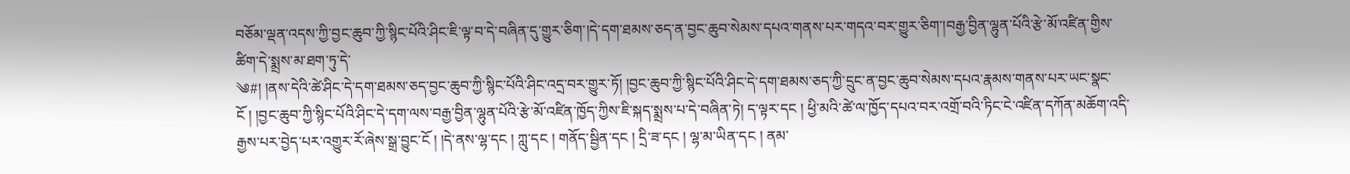བཅོམ་ལྡན་འདས་ཀྱི་བྱང་ཆུབ་ཀྱི་སྙིང་པོའི་ཤིང་ཇི་ལྟ་བ་དེ་བཞིན་དུ་གྱུར་ཅིག་།དེ་དག་ཐམས་ཅད་ན་བྱང་ཆུབ་སེམས་དཔའ་གནས་པར་གདའ་བར་གྱུར་ཅིག་།བརྒྱ་བྱིན་ལྷུན་པོའི་རྩེ་མོ་འཛིན་གྱིས་ཚིག་དེ་སྨྲས་མ་ཐག་ཏུ་དེ་
༄#། །ནས་དེའི་ཚེ་ཤིང་དེ་དག་ཐམས་ཅད་བྱང་ཆུབ་ཀྱི་སྙིང་པོའི་ཤིང་འདྲ་བར་གྱུར་ཏོ། །བྱང་ཆུབ་ཀྱི་སྙིང་པོའི་ཤིང་དེ་དག་ཐམས་ཅད་ཀྱི་དྲུང་ན་བྱང་ཆུབ་སེམས་དཔའ་རྣམས་གནས་པར་ཡང་སྣང་ངོ ། །བྱང་ཆུབ་ཀྱི་སྙིང་པོའི་ཤིང་དེ་དག་ལས་བརྒྱ་བྱིན་ལྷུན་པོའི་རྩེ་མོ་འཛིན་ཁྱོད་ཀྱིས་ཇི་སྐད་སྨྲས་པ་དེ་བཞིན་ཏེ། ད་ལྟར་དང ། ཕྱི་མའི་ཚེ་ལ་ཁྱོད་དཔའ་བར་འགྲོ་བའི་ཏིང་ངེ་འཛིན་དཀོན་མཆོག་འདི་རྒྱས་པར་བྱེད་པར་འགྱུར་རོ་ཞེས་སྒྲ་བྱུང་ངོ ། །དེ་ནས་ལྷ་དང ། ཀླུ་དང ། གནོད་སྦྱིན་དང ། དྲི་ཟ་དང ། ལྷ་མ་ཡིན་དང ། ནམ་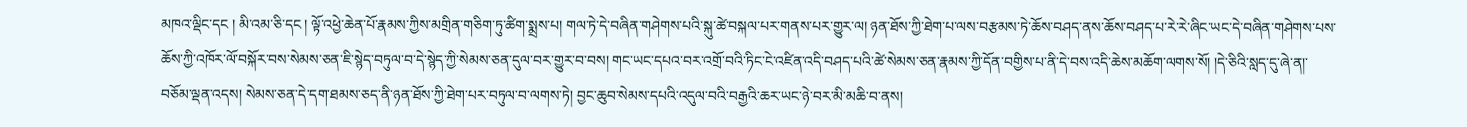མཁའ་ལྡིང་དང ། མི་འམ་ཅི་དང ། ལྟོ་འཕྱེ་ཆེན་པོ་རྣམས་ཀྱིས་མགྲིན་གཅིག་ཏུ་ཚིག་སྨྲས་པ། གལ་ཏེ་དེ་བཞིན་གཤེགས་པའི་སྐུ་ཚེ་བསྐལ་པར་གནས་པར་གྱུར་ལ། ཉན་ཐོས་ཀྱི་ཐེག་པ་ལས་བརྩམས་ཏེ་ཆོས་བཤད་ནས་ཆོས་བཤད་པ་རེ་རེ་ཞིང་ཡང་དེ་བཞིན་གཤེགས་པས་ཆོས་ཀྱི་འཁོར་ལོ་བསྐོར་བས་སེམས་ཅན་ཇི་སྙེད་བཏུལ་བ་དེ་སྙེད་ཀྱི་སེམས་ཅན་དུལ་བར་གྱུར་བ་བས། གང་ཡང་དཔའ་བར་འགྲོ་བའི་ཏིང་ངེ་འཛིན་འདི་བཤད་པའི་ཚེ་སེམས་ཅན་རྣམས་ཀྱི་དོན་བགྱིས་པ་ནི་དེ་བས་འདི་ཆེས་མཆོག་ལགས་སོ། །དེ་ཅིའི་སླད་དུ་ཞེ་ན།་བཅོམ་ལྡན་འདས། སེམས་ཅན་དེ་དག་ཐམས་ཅད་ནི་ཉན་ཐོས་ཀྱི་ཐེག་པར་བཏུལ་བ་ལགས་ཏེ། བྱང་ཆུབ་སེམས་དཔའི་འདུལ་བའི་བརྒྱའི་ཆར་ཡང་ཉེ་བར་མི་མཆི་བ་ནས།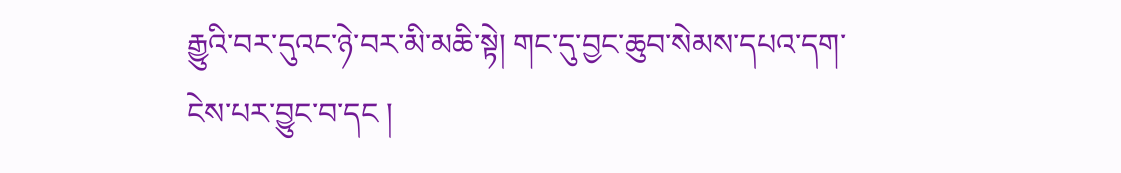རྒྱུའི་བར་དུའང་ཉེ་བར་མི་མཆི་སྟེ། གང་དུ་བྱང་ཆུབ་སེམས་དཔའ་དག་ངེས་པར་བྱུང་བ་དང །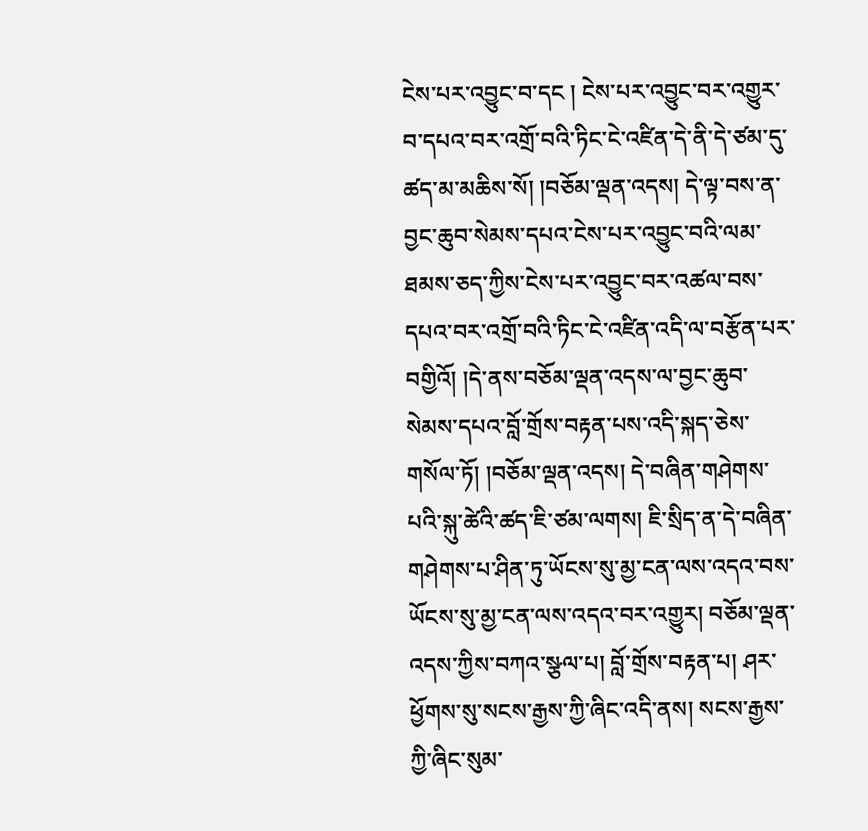ངེས་པར་འབྱུང་བ་དང ། ངེས་པར་འབྱུང་བར་འགྱུར་བ་དཔའ་བར་འགྲོ་བའི་ཏིང་ངེ་འཛིན་དེ་ནི་དེ་ཙམ་དུ་ཚད་མ་མཆིས་སོ། །བཅོམ་ལྡན་འདས། དེ་ལྟ་བས་ན་བྱང་ཆུབ་སེམས་དཔའ་ངེས་པར་འབྱུང་བའི་ལམ་ཐམས་ཅད་ཀྱིས་ངེས་པར་འབྱུང་བར་འཚལ་བས་དཔའ་བར་འགྲོ་བའི་ཏིང་ངེ་འཛིན་འདི་ལ་བརྩོན་པར་བགྱིའོ། །དེ་ནས་བཅོམ་ལྡན་འདས་ལ་བྱང་ཆུབ་སེམས་དཔའ་བློ་གྲོས་བརྟན་པས་འདི་སྐད་ཅེས་གསོལ་ཏོ། །བཅོམ་ལྡན་འདས། དེ་བཞིན་གཤེགས་པའི་སྐུ་ཚེའི་ཚད་ཇི་ཙམ་ལགས། ཇི་སྲིད་ན་དེ་བཞིན་གཤེགས་པ་ཤིན་ཏུ་ཡོངས་སུ་མྱ་ངན་ལས་འདའ་བས་ཡོངས་སུ་མྱ་ངན་ལས་འདའ་བར་འགྱུར། བཅོམ་ལྡན་འདས་ཀྱིས་བཀའ་སྩལ་པ། བློ་གྲོས་བརྟན་པ། ཤར་ཕྱོགས་སུ་སངས་རྒྱས་ཀྱི་ཞིང་འདི་ནས། སངས་རྒྱས་ཀྱི་ཞིང་སུམ་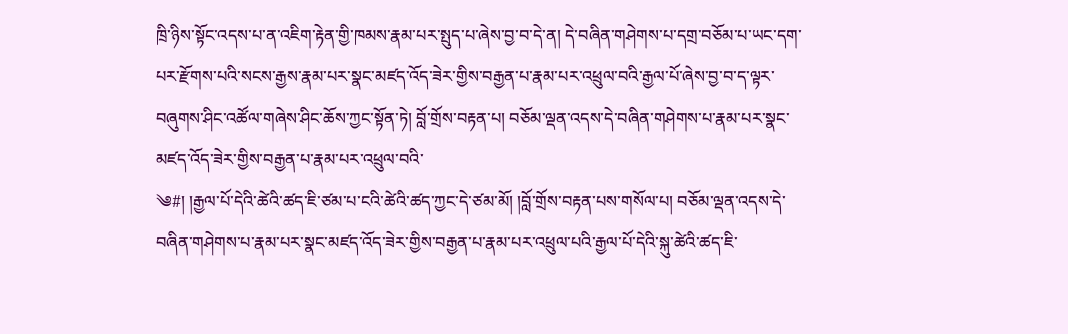ཁྲི་ཉིས་སྟོང་འདས་པ་ན་འཇིག་རྟེན་གྱི་ཁམས་རྣམ་པར་སྤུད་པ་ཞེས་བྱ་བ་དེ་ན། དེ་བཞིན་གཤེགས་པ་དགྲ་བཅོམ་པ་ཡང་དག་པར་རྫོགས་པའི་སངས་རྒྱས་རྣམ་པར་སྣང་མཛད་འོད་ཟེར་གྱིས་བརྒྱན་པ་རྣམ་པར་འཕྲུལ་བའི་རྒྱལ་པོ་ཞེས་བྱ་བ་ད་ལྟར་བཞུགས་ཤིང་འཚོལ་གཞེས་ཤིང་ཆོས་ཀྱང་སྟོན་ཏེ། བློ་གྲོས་བརྟན་པ། བཅོམ་ལྡན་འདས་དེ་བཞིན་གཤེགས་པ་རྣམ་པར་སྣང་མཛད་འོད་ཟེར་གྱིས་བརྒྱན་པ་རྣམ་པར་འཕྲུལ་བའི་
༄#། །རྒྱལ་པོ་དེའི་ཚེའི་ཚད་ཇི་ཙམ་པ་ངའི་ཚེའི་ཚད་ཀྱང་དེ་ཙམ་མོ། །བློ་གྲོས་བརྟན་པས་གསོལ་པ། བཅོམ་ལྡན་འདས་དེ་བཞིན་གཤེགས་པ་རྣམ་པར་སྣང་མཛད་འོད་ཟེར་གྱིས་བརྒྱན་པ་རྣམ་པར་འཕྲུལ་པའི་རྒྱལ་པོ་དེའི་སྐུ་ཚེའི་ཚད་ཇི་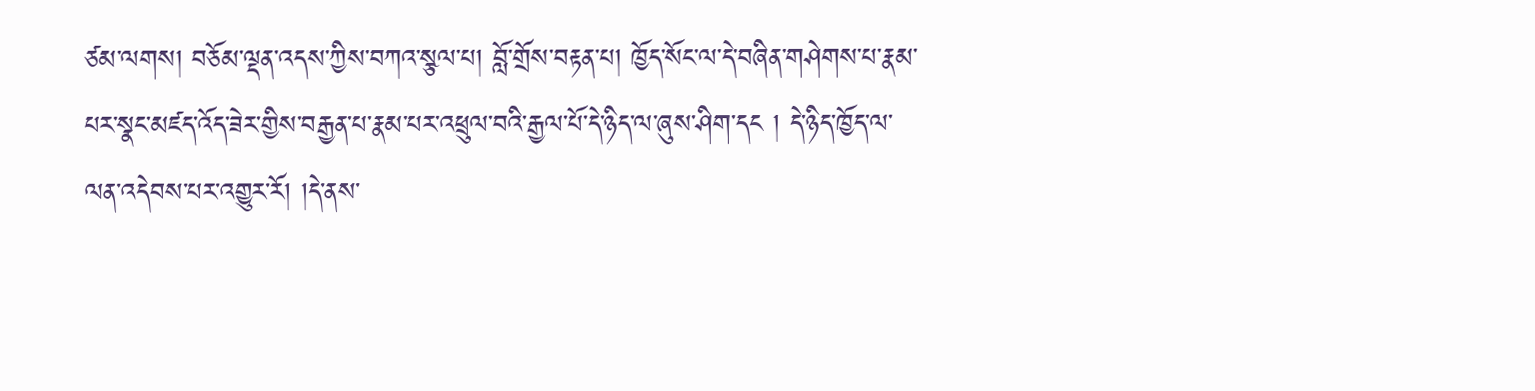ཙམ་ལགས། བཅོམ་ལྡན་འདས་ཀྱིས་བཀའ་སྩལ་པ། བློ་གྲོས་བརྟན་པ། ཁྱོད་སོང་ལ་དེ་བཞིན་གཤེགས་པ་རྣམ་པར་སྣང་མཛད་འོད་ཟེར་གྱིས་བརྒྱན་པ་རྣམ་པར་འཕྲུལ་བའི་རྒྱལ་པོ་དེ་ཉིད་ལ་ཞུས་ཤིག་དང ། དེ་ཉིད་ཁྱོད་ལ་ལན་འདེབས་པར་འགྱུར་རོ། །དེ་ནས་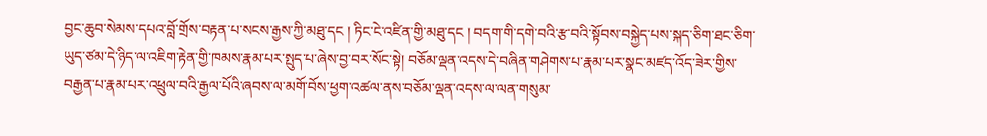བྱང་ཆུབ་སེམས་དཔའ་བློ་གྲོས་བརྟན་པ་སངས་རྒྱས་ཀྱི་མཐུ་དང ། ཏིང་ངེ་འཛིན་གྱི་མཐུ་དང ། བདག་གི་དགེ་བའི་རྩ་བའི་སྟོབས་བསྐྱེད་པས་སྐད་ཅིག་ཐང་ཅིག་ཡུད་ཙམ་དེ་ཉིད་ལ་འཇིག་རྟེན་གྱི་ཁམས་རྣམ་པར་སྤུད་པ་ཞེས་བྱ་བར་སོང་སྟེ། བཅོམ་ལྡན་འདས་དེ་བཞིན་གཤེགས་པ་རྣམ་པར་སྣང་མཛད་འོད་ཟེར་གྱིས་བརྒྱན་པ་རྣམ་པར་འཕྲུལ་བའི་རྒྱལ་པོའི་ཞབས་ལ་མགོ་བོས་ཕྱག་འཚལ་ནས་བཅོམ་ལྡན་འདས་ལ་ལན་གསུམ་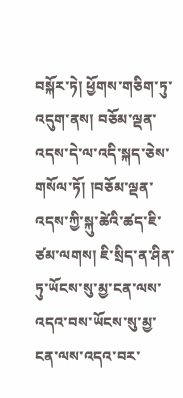བསྐོར་ཏེ། ཕྱོགས་གཅིག་ཏུ་འདུག་ནས། བཅོམ་ལྡན་འདས་དེ་ལ་འདི་སྐད་ཅེས་གསོལ་ཏོ། །བཅོམ་ལྡན་འདས་ཀྱི་སྐུ་ཚེའི་ཚད་ཇི་ཙམ་ལགས། ཇི་སྲིད་ན་ཤིན་ཏུ་ཡོངས་སུ་མྱ་ངན་ལས་འདའ་བས་ཡོངས་སུ་མྱ་ངན་ལས་འདའ་བར་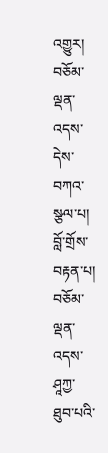འགྱུར། བཅོམ་ལྡན་འདས་དེས་བཀའ་སྩལ་པ། བློ་གྲོས་བརྟན་པ། བཅོམ་ལྡན་འདས་ཤཱཀྱ་
ཐུབ་པའི་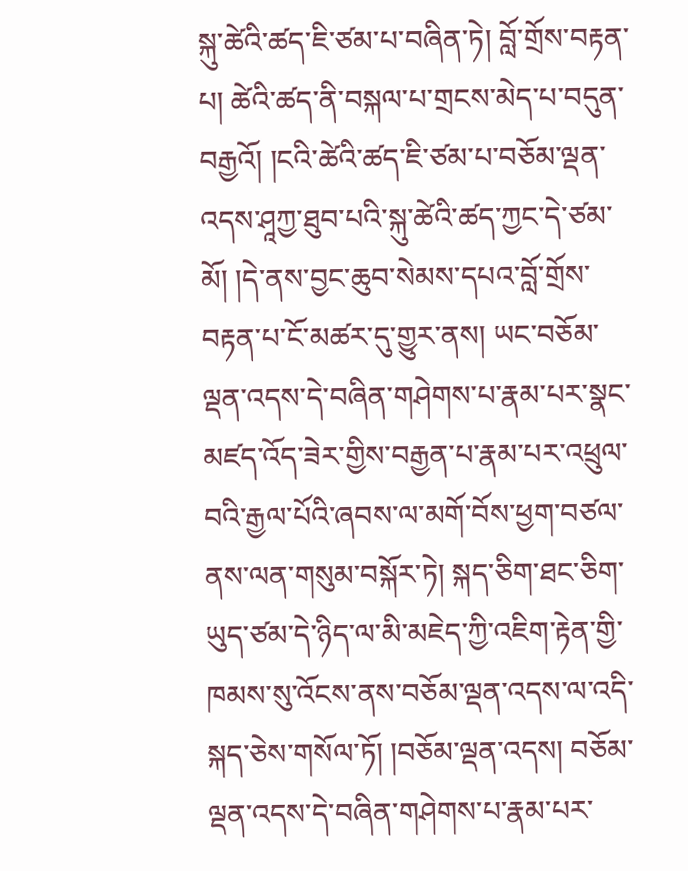སྐུ་ཚེའི་ཚད་ཇི་ཙམ་པ་བཞིན་ཏེ། བློ་གྲོས་བརྟན་པ། ཚེའི་ཚད་ནི་བསྐལ་པ་གྲངས་མེད་པ་བདུན་བརྒྱའོ། །ངའི་ཚེའི་ཚད་ཇི་ཙམ་པ་བཅོམ་ལྡན་འདས་ཤཱཀྱ་ཐུབ་པའི་སྐུ་ཚེའི་ཚད་ཀྱང་དེ་ཙམ་མོ། །དེ་ནས་བྱང་ཆུབ་སེམས་དཔའ་བློ་གྲོས་བརྟན་པ་ངོ་མཚར་དུ་གྱུར་ནས། ཡང་བཅོམ་ལྡན་འདས་དེ་བཞིན་གཤེགས་པ་རྣམ་པར་སྣང་མཛད་འོད་ཟེར་གྱིས་བརྒྱན་པ་རྣམ་པར་འཕྲུལ་བའི་རྒྱལ་པོའི་ཞབས་ལ་མགོ་བོས་ཕྱག་བཙལ་ནས་ལན་གསུམ་བསྐོར་ཏེ། སྐད་ཅིག་ཐང་ཅིག་ཡུད་ཙམ་དེ་ཉིད་ལ་མི་མཇེད་ཀྱི་འཇིག་རྟེན་གྱི་ཁམས་སུ་འོངས་ནས་བཅོམ་ལྡན་འདས་ལ་འདི་སྐད་ཅེས་གསོལ་ཏོ། །བཅོམ་ལྡན་འདས། བཅོམ་ལྡན་འདས་དེ་བཞིན་གཤེགས་པ་རྣམ་པར་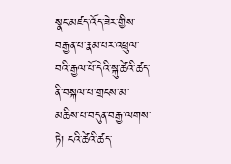སྣང་མཛད་འོད་ཟེར་གྱིས་བརྒྱན་པ་རྣམ་པར་འཕྲུལ་བའི་རྒྱལ་པོ་དེའི་སྐུ་ཚེའི་ཚད་ནི་བསྐལ་པ་གྲངས་མ་མཆིས་པ་བདུན་བརྒྱ་ལགས་ཏེ། ངའི་ཚེའི་ཚད་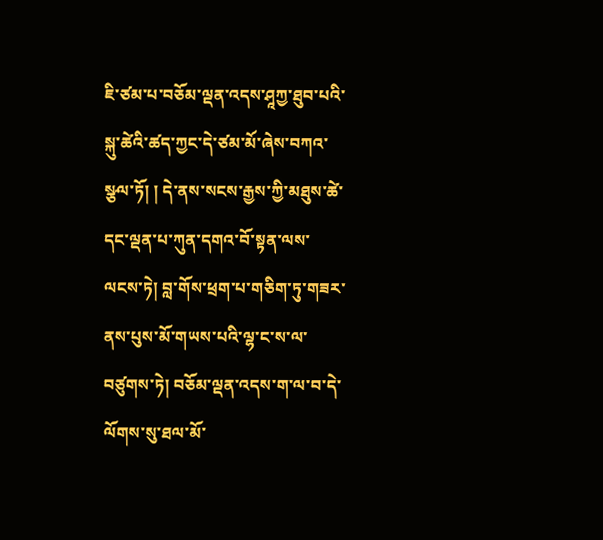ཇི་ཙམ་པ་བཅོམ་ལྡན་འདས་ཤཱཀྱ་ཐུབ་པའི་སྐུ་ཚེའི་ཚད་ཀྱང་དེ་ཙམ་མོ་ཞེས་བཀའ་སྩལ་ཏོ། ། དེ་ནས་སངས་རྒྱས་ཀྱི་མཐུས་ཚེ་དང་ལྡན་པ་ཀུན་དགའ་བོ་སྟན་ལས་ལངས་ཏེ། བླ་གོས་ཕྲག་པ་གཅིག་ཏུ་གཟར་ནས་པུས་མོ་གཡས་པའི་ལྷ་ང་ས་ལ་བཙུགས་ཏེ། བཅོམ་ལྡན་འདས་ག་ལ་བ་དེ་ལོགས་སུ་ཐལ་མོ་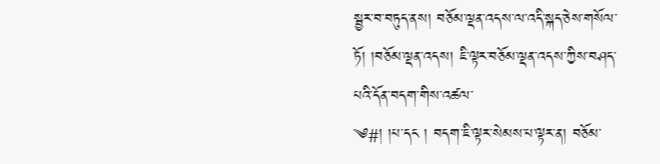སྦྱར་བ་བཏུད་ནས། བཅོམ་ལྡན་འདས་ལ་འདི་སྐད་ཅེས་གསོལ་ཏོ། །བཅོམ་ལྡན་འདས། ཇི་ལྟར་བཅོམ་ལྡན་འདས་ཀྱིས་བཤད་པའི་དོན་བདག་གིས་འཚལ་
༄#། །པ་དང ། བདག་ཇི་ལྟར་སེམས་པ་ལྟར་ན། བཅོམ་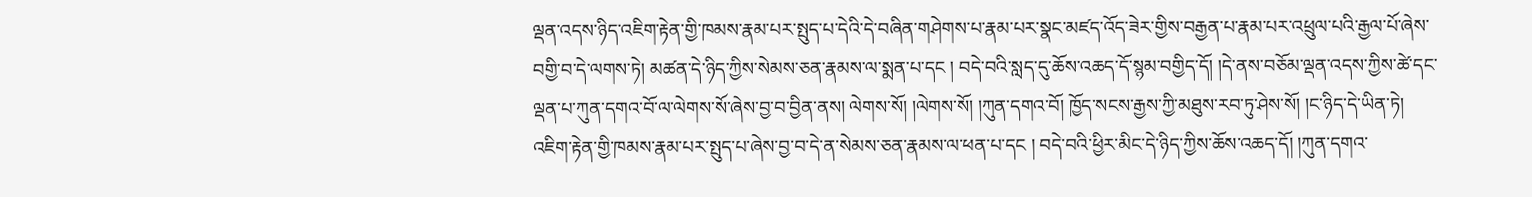ལྡན་འདས་ཉིད་འཇིག་རྟེན་གྱི་ཁམས་རྣམ་པར་སྤུད་པ་དེའི་དེ་བཞིན་གཤེགས་པ་རྣམ་པར་སྣང་མཛད་འོད་ཟེར་གྱིས་བརྒྱན་པ་རྣམ་པར་འཕྲུལ་པའི་རྒྱལ་པོ་ཞེས་བགྱི་བ་དེ་ལགས་ཏེ། མཚན་དེ་ཉིད་ཀྱིས་སེམས་ཅན་རྣམས་ལ་སྨན་པ་དང ། བདེ་བའི་སླད་དུ་ཆོས་འཆད་དོ་སྙམ་བགྱིད་དོ། །དེ་ནས་བཅོམ་ལྡན་འདས་ཀྱིས་ཚེ་དང་ལྡན་པ་ཀུན་དགའ་བོ་ལ་ལེགས་སོ་ཞེས་བྱ་བ་བྱིན་ནས། ལེགས་སོ། །ལེགས་སོ། །ཀུན་དགའ་བོ། ཁྱོད་སངས་རྒྱས་ཀྱི་མཐུས་རབ་ཏུ་ཤེས་སོ། །ང་ཉིད་དེ་ཡིན་ཏེ། འཇིག་རྟེན་གྱི་ཁམས་རྣམ་པར་སྤུད་པ་ཞེས་བྱ་བ་དེ་ན་སེམས་ཅན་རྣམས་ལ་ཕན་པ་དང ། བདེ་བའི་ཕྱིར་མིང་དེ་ཉིད་ཀྱིས་ཆོས་འཆད་དོ། །ཀུན་དགའ་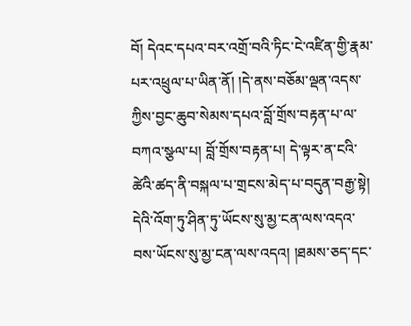བོ། དེའང་དཔའ་བར་འགྲོ་བའི་ཏིང་ངེ་འཛིན་གྱི་རྣམ་པར་འཕྲུལ་པ་ཡིན་ནོ། །དེ་ནས་བཅོམ་ལྡན་འདས་ཀྱིས་བྱང་ཆུབ་སེམས་དཔའ་བློ་གྲོས་བརྟན་པ་ལ་བཀའ་སྩལ་པ། བློ་གྲོས་བརྟན་པ། དེ་ལྟར་ན་ངའི་ཚེའི་ཚད་ནི་བསྐལ་པ་གྲངས་མེད་པ་བདུན་བརྒྱ་སྟེ། དེའི་འོག་ཏུ་ཤིན་ཏུ་ཡོངས་སུ་མྱ་ངན་ལས་འདའ་བས་ཡོངས་སུ་མྱ་ངན་ལས་འདའ། །ཐམས་ཅད་དང་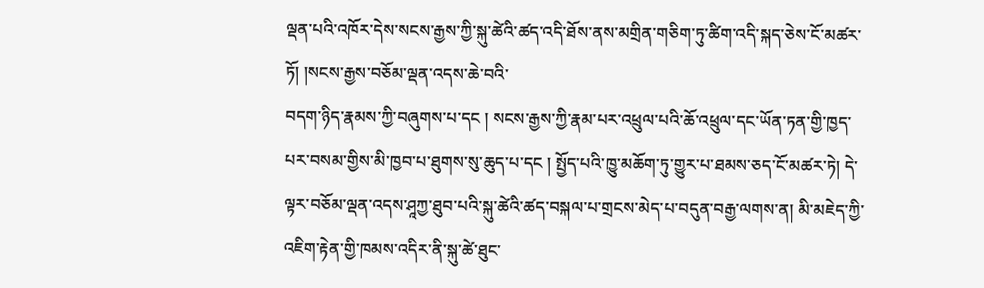ལྡན་པའི་འཁོར་དེས་སངས་རྒྱས་ཀྱི་སྐུ་ཚེའི་ཚད་འདི་ཐོས་ནས་མགྲིན་གཅིག་ཏུ་ཚིག་འདི་སྐད་ཅེས་ངོ་མཚར་ཏོ། །སངས་རྒྱས་བཅོམ་ལྡན་འདས་ཆེ་བའི་
བདག་ཉིད་རྣམས་ཀྱི་བཞུགས་པ་དང ། སངས་རྒྱས་ཀྱི་རྣམ་པར་འཕྲུལ་པའི་ཆོ་འཕྲུལ་དང་ཡོན་ཏན་གྱི་ཁྱད་པར་བསམ་གྱིས་མི་ཁྱབ་པ་ཐུགས་སུ་ཆུད་པ་དང ། སྤྱོད་པའི་ཁྱུ་མཆོག་ཏུ་གྱུར་པ་ཐམས་ཅད་ངོ་མཚར་ཏེ། དེ་ལྟར་བཅོམ་ལྡན་འདས་ཤཱཀྱ་ཐུབ་པའི་སྐུ་ཚེའི་ཚད་བསྐལ་པ་གྲངས་མེད་པ་བདུན་བརྒྱ་ལགས་ན། མི་མཇེད་ཀྱི་འཇིག་རྟེན་གྱི་ཁམས་འདིར་ནི་སྐུ་ཚེ་ཐུང་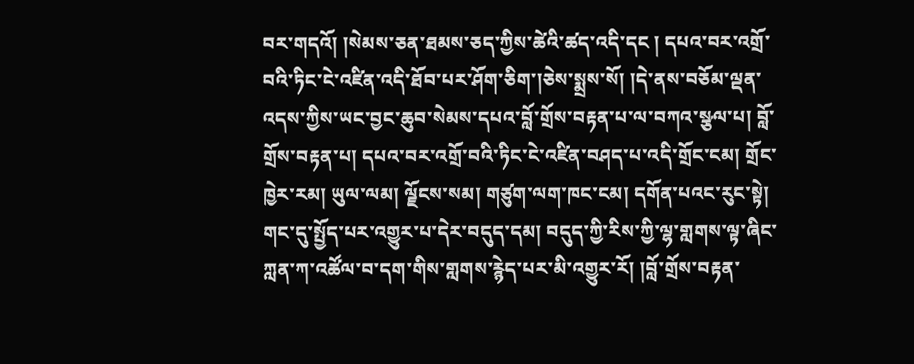བར་གདའོ། །སེམས་ཅན་ཐམས་ཅད་ཀྱིས་ཚེའི་ཚད་འདི་དང ། དཔའ་བར་འགྲོ་བའི་ཏིང་ངེ་འཛིན་འདི་ཐོབ་པར་ཤོག་ཅིག་།ཅེས་སྨྲས་སོ། །དེ་ནས་བཅོམ་ལྡན་འདས་ཀྱིས་ཡང་བྱང་ཆུབ་སེམས་དཔའ་བློ་གྲོས་བརྟན་པ་ལ་བཀའ་སྩལ་པ། བློ་གྲོས་བརྟན་པ། དཔའ་བར་འགྲོ་བའི་ཏིང་ངེ་འཛིན་བཤད་པ་འདི་གྲོང་ངམ། གྲོང་ཁྱེར་རམ། ཡུལ་ལམ། ལྗོངས་སམ། གཙུག་ལག་ཁང་ངམ། དགོན་པའང་རུང་སྟེ། གང་དུ་སྤྱོད་པར་འགྱུར་པ་དེར་བདུད་དམ། བདུད་ཀྱི་རིས་ཀྱི་ལྷ་གླགས་ལྟ་ཞིང་ཀླན་ཀ་འཚོལ་བ་དག་གིས་གླགས་རྙེད་པར་མི་འགྱུར་རོ། །བློ་གྲོས་བརྟན་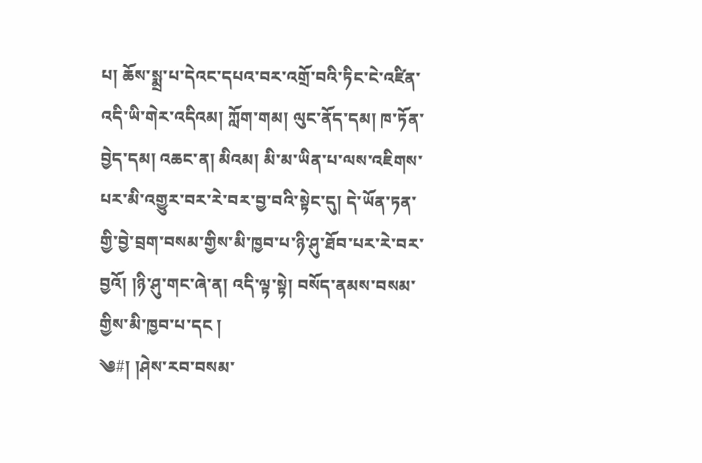པ། ཆོས་སྨྲ་པ་དེའང་དཔའ་བར་འགྲོ་བའི་ཏིང་ངེ་འཛིན་འདི་ཡི་གེར་འདིའམ། ཀློག་གམ། ལུང་ནོད་དམ། ཁ་ཏོན་བྱེད་དམ། འཆང་ན། མིའམ། མི་མ་ཡིན་པ་ལས་འཇིགས་པར་མི་འགྱུར་བར་རེ་བར་བྱ་བའི་སྟེང་དུ། དེ་ཡོན་ཏན་གྱི་བྱེ་བྲག་བསམ་གྱིས་མི་ཁྱབ་པ་ཉི་ཤུ་ཐོབ་པར་རེ་བར་བྱའོ། །ཉི་ཤུ་གང་ཞེ་ན། འདི་ལྟ་སྟེ། བསོད་ནམས་བསམ་གྱིས་མི་ཁྱབ་པ་དང །
༄#། །ཤེས་རབ་བསམ་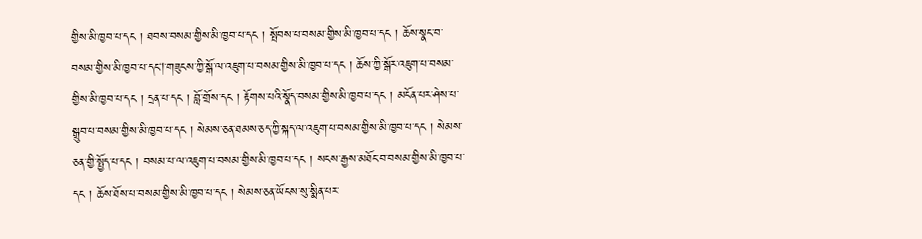གྱིས་མི་ཁྱབ་པ་དང ། ཐབས་བསམ་གྱིས་མི་ཁྱབ་པ་དང ། སྤོབས་པ་བསམ་གྱིས་མི་ཁྱབ་པ་དང ། ཆོས་སྣང་བ་བསམ་གྱིས་མི་ཁྱབ་པ་དང།་གཟུངས་ཀྱི་སྒོ་ལ་འཇུག་པ་བསམ་གྱིས་མི་ཁྱབ་པ་དང ། ཆོས་ཀྱི་སྒོར་འཇུག་པ་བསམ་གྱིས་མི་ཁྱབ་པ་དང ། དྲན་པ་དང ། བློ་གྲོས་དང ། རྟོགས་པའི་སྣོད་བསམ་གྱིས་མི་ཁྱབ་པ་དང ། མངོན་པར་ཤེས་པ་སྒྲུབ་པ་བསམ་གྱིས་མི་ཁྱབ་པ་དང ། སེམས་ཅན་ཐམས་ཅད་ཀྱི་སྐད་ལ་འཇུག་པ་བསམ་གྱིས་མི་ཁྱབ་པ་དང ། སེམས་ཅན་གྱི་སྤྱོད་པ་དང ། བསམ་པ་ལ་འཇུག་པ་བསམ་གྱིས་མི་ཁྱབ་པ་དང ། སངས་རྒྱས་མཐོང་བ་བསམ་གྱིས་མི་ཁྱབ་པ་དང ། ཆོས་ཐོས་པ་བསམ་གྱིས་མི་ཁྱབ་པ་དང ། སེམས་ཅན་ཡོངས་སུ་སྨིན་པར་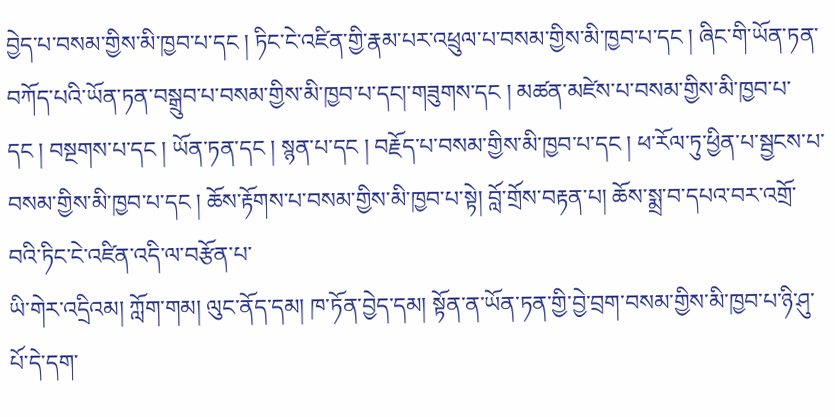བྱེད་པ་བསམ་གྱིས་མི་ཁྱབ་པ་དང ། ཏིང་ངེ་འཛིན་གྱི་རྣམ་པར་འཕྲུལ་པ་བསམ་གྱིས་མི་ཁྱབ་པ་དང ། ཞིང་གི་ཡོན་ཏན་བཀོད་པའི་ཡོན་ཏན་བསྒྲུབ་པ་བསམ་གྱིས་མི་ཁྱབ་པ་དང།་གཟུགས་དང ། མཚན་མཛེས་པ་བསམ་གྱིས་མི་ཁྱབ་པ་དང ། བསྔགས་པ་དང ། ཡོན་ཏན་དང ། སྙན་པ་དང ། བརྗོད་པ་བསམ་གྱིས་མི་ཁྱབ་པ་དང ། ཕ་རོལ་ཏུ་ཕྱིན་པ་སྦྱངས་པ་བསམ་གྱིས་མི་ཁྱབ་པ་དང ། ཆོས་རྟོགས་པ་བསམ་གྱིས་མི་ཁྱབ་པ་སྟེ། བློ་གྲོས་བརྟན་པ། ཆོས་སྨྲ་བ་དཔའ་བར་འགྲོ་བའི་ཏིང་ངེ་འཛིན་འདི་ལ་བརྩོན་པ་
ཡི་གེར་འདྲིའམ། ཀློག་གམ། ལུང་ནོད་དམ། ཁ་ཏོན་བྱེད་དམ། སྟོན་ན་ཡོན་ཏན་གྱི་བྱེ་བྲག་བསམ་གྱིས་མི་ཁྱབ་པ་ཉི་ཤུ་པོ་དེ་དག་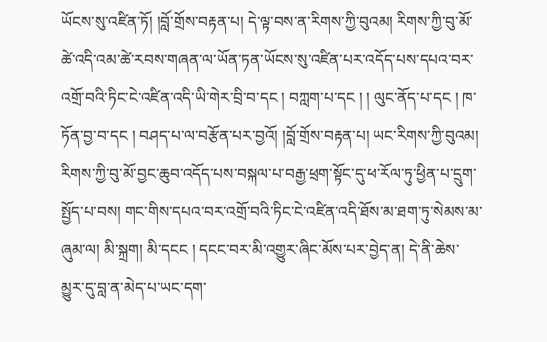ཡོངས་སུ་འཛིན་ཏོ། །བློ་གྲོས་བརྟན་པ། དེ་ལྟ་བས་ན་རིགས་ཀྱི་བུའམ། རིགས་ཀྱི་བུ་མོ་ཚེ་འདི་འམ་ཚེ་རབས་གཞན་ལ་ཡོན་ཏན་ཡོངས་སུ་འཛིན་པར་འདོད་པས་དཔའ་བར་འགྲོ་བའི་ཏིང་ངེ་འཛིན་འདི་ཡི་གེར་བྲི་བ་དང ། བཀླག་པ་དང ། ། ལུང་ནོད་པ་དང ། ཁ་ཏོན་བྱ་བ་དང ། བཤད་པ་ལ་བརྩོན་པར་བྱའོ། །བློ་གྲོས་བརྟན་པ། ཡང་རིགས་ཀྱི་བུའམ། རིགས་ཀྱི་བུ་མོ་བྱང་ཆུབ་འདོད་པས་བསྐལ་པ་བརྒྱ་ཕྲག་སྟོང་དུ་ཕ་རོལ་ཏུ་ཕྱིན་པ་དྲུག་སྤྱོད་པ་བས། གང་གིས་དཔའ་བར་འགྲོ་བའི་ཏིང་ངེ་འཛིན་འདི་ཐོས་མ་ཐག་ཏུ་སེམས་མ་ཞུམ་ལ། མི་སྐྲག། མི་དངང ། དངང་བར་མི་འགྱུར་ཞིང་མོས་པར་བྱེད་ན། དེ་ནི་ཆེས་མྱུར་དུ་བླ་ན་མེད་པ་ཡང་དག་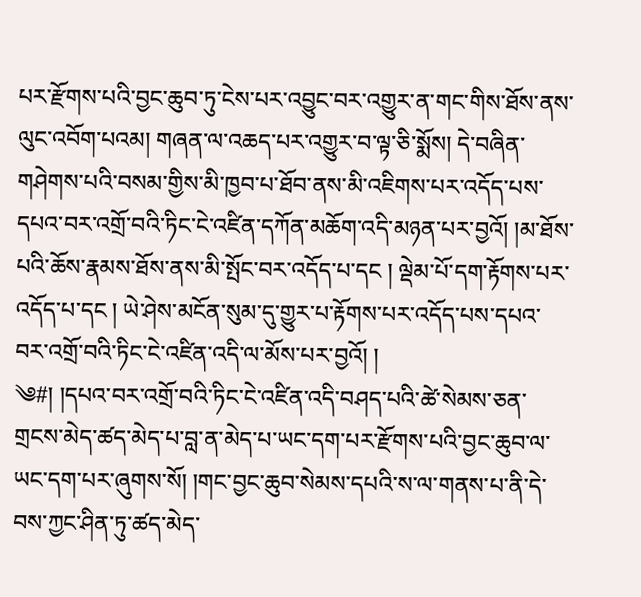པར་རྫོགས་པའི་བྱང་ཆུབ་ཏུ་ངེས་པར་འབྱུང་བར་འགྱུར་ན་གང་གིས་ཐོས་ནས་ལུང་འབོག་པའམ། གཞན་ལ་འཆད་པར་འགྱུར་བ་ལྟ་ཅི་སྨོས། དེ་བཞིན་གཤེགས་པའི་བསམ་གྱིས་མི་ཁྱབ་པ་ཐོབ་ནས་མི་འཇིགས་པར་འདོད་པས་དཔའ་བར་འགྲོ་བའི་ཏིང་ངེ་འཛིན་དཀོན་མཆོག་འདི་མཉན་པར་བྱའོ། །མ་ཐོས་པའི་ཆོས་རྣམས་ཐོས་ནས་མི་སྤོང་བར་འདོད་པ་དང ། ལྡེམ་པོ་དག་རྟོགས་པར་འདོད་པ་དང ། ཡེ་ཤེས་མངོན་སུམ་དུ་གྱུར་པ་རྟོགས་པར་འདོད་པས་དཔའ་བར་འགྲོ་བའི་ཏིང་ངེ་འཛིན་འདི་ལ་མོས་པར་བྱའོ། །
༄#། །དཔའ་བར་འགྲོ་བའི་ཏིང་ངེ་འཛིན་འདི་བཤད་པའི་ཚེ་སེམས་ཅན་གྲངས་མེད་ཚད་མེད་པ་བླ་ན་མེད་པ་ཡང་དག་པར་རྫོགས་པའི་བྱང་ཆུབ་ལ་ཡང་དག་པར་ཞུགས་སོ། །གང་བྱང་ཆུབ་སེམས་དཔའི་ས་ལ་གནས་པ་ནི་དེ་བས་ཀྱང་ཤིན་ཏུ་ཚད་མེད་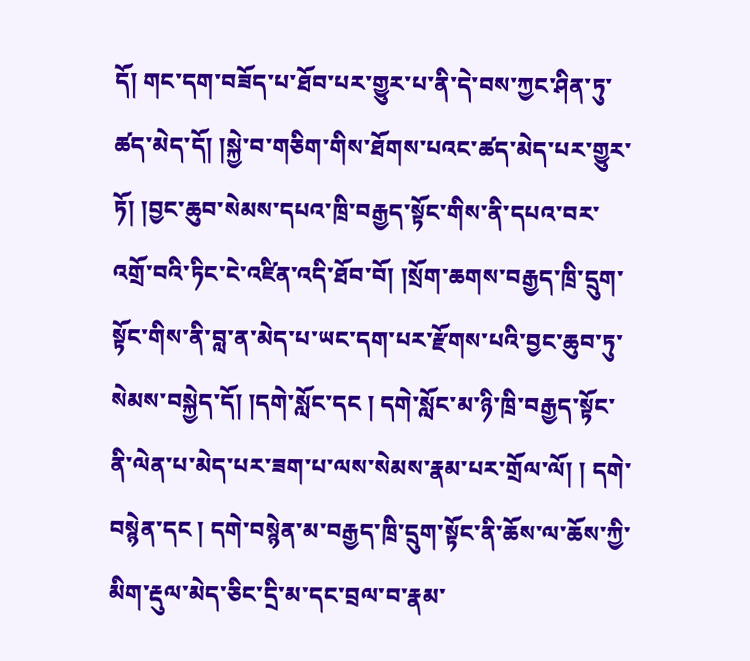དོ། གང་དག་བཟོད་པ་ཐོབ་པར་གྱུར་པ་ནི་དེ་བས་ཀྱང་ཤིན་ཏུ་ཚད་མེད་དོ། །སྐྱེ་བ་གཅིག་གིས་ཐོགས་པའང་ཚད་མེད་པར་གྱུར་ཏོ། །བྱང་ཆུབ་སེམས་དཔའ་ཁྲི་བརྒྱད་སྟོང་གིས་ནི་དཔའ་བར་འགྲོ་བའི་ཏིང་ངེ་འཛིན་འདི་ཐོབ་བོ། །སྲོག་ཆགས་བརྒྱད་ཁྲི་དྲུག་སྟོང་གིས་ནི་བླ་ན་མེད་པ་ཡང་དག་པར་རྫོགས་པའི་བྱང་ཆུབ་ཏུ་སེམས་བསྐྱེད་དོ། །དགེ་སློང་དང ། དགེ་སློང་མ་ཉི་ཁྲི་བརྒྱད་སྟོང་ནི་ལེན་པ་མེད་པར་ཟག་པ་ལས་སེམས་རྣམ་པར་གྲོལ་ལོ། ། དགེ་བསྙེན་དང ། དགེ་བསྙེན་མ་བརྒྱད་ཁྲི་དྲུག་སྟོང་ནི་ཆོས་ལ་ཆོས་ཀྱི་མིག་རྡུལ་མེད་ཅིང་དྲི་མ་དང་བྲལ་བ་རྣམ་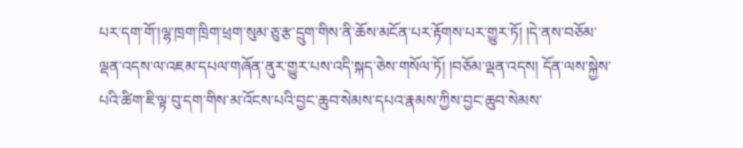པར་དག་གོ་།ལྷ་ཁྲག་ཁྲིག་ཕྲག་སུམ་ཅུ་རྩ་དྲུག་གིས་ནི་ཆོས་མངོན་པར་རྟོགས་པར་གྱུར་ཏོ། །དེ་ནས་བཅོམ་ལྡན་འདས་ལ་འཇམ་དཔལ་གཞོན་ནུར་གྱུར་པས་འདི་སྐད་ཅེས་གསོལ་ཏོ། །བཅོམ་ལྡན་འདས། དོན་ལས་སྐྱེས་པའི་ཚིག་ཇི་ལྟ་བུ་དག་གིས་མ་འོངས་པའི་བྱང་ཆུབ་སེམས་དཔའ་རྣམས་ཀྱིས་བྱང་ཆུབ་སེམས་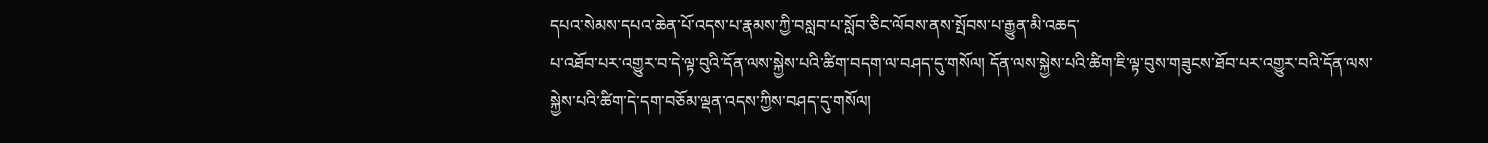དཔའ་སེམས་དཔའ་ཆེན་པོ་འདས་པ་རྣམས་ཀྱི་བསླབ་པ་སློབ་ཅིང་ལོབས་ནས་སྤོབས་པ་རྒྱུན་མི་འཆད་
པ་འཐོབ་པར་འགྱུར་བ་དེ་ལྟ་བུའི་དོན་ལས་སྐྱེས་པའི་ཚིག་བདག་ལ་བཤད་དུ་གསོལ། དོན་ལས་སྐྱེས་པའི་ཚིག་ཇི་ལྟ་བུས་གཟུངས་ཐོབ་པར་འགྱུར་བའི་དོན་ལས་སྐྱེས་པའི་ཚིག་དེ་དག་བཅོམ་ལྡན་འདས་ཀྱིས་བཤད་དུ་གསོལ།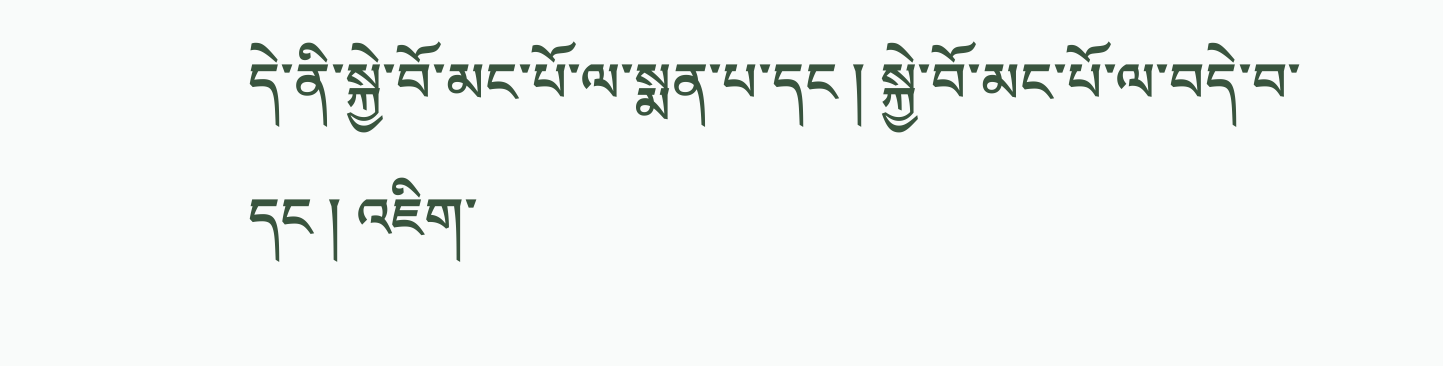དེ་ནི་སྐྱེ་བོ་མང་པོ་ལ་སྨན་པ་དང ། སྐྱེ་བོ་མང་པོ་ལ་བདེ་བ་དང ། འཇིག་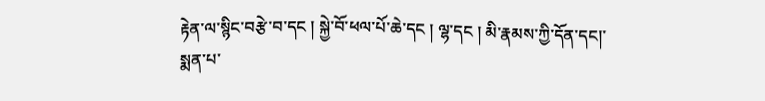རྟེན་ལ་སྙིང་བརྩེ་བ་དང ། སྐྱེ་བོ་ཕལ་པོ་ཆེ་དང ། ལྷ་དང ། མི་རྣམས་ཀྱི་དོན་དང།་སྨན་པ་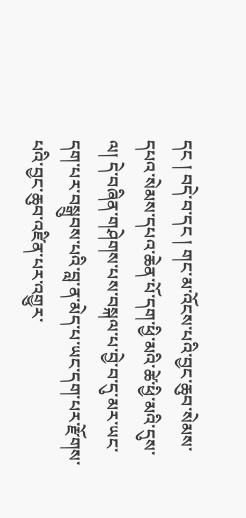དང ། བདེ་བ་དང ། གང་མ་འོངས་པའི་བྱང་ཆུབ་སེམས་དཔའ་སེམས་དཔའ་ཆེན་པོ་དག་ཕྱི་མའི་ཚེ་ཕྱི་མའི་དུས་ལ། དེ་བཞིན་གཤེགས་པས་བསྐལ་པ་བྱེ་བ་དུ་མར་ཡང་དག་པར་བསྒྲུབས་པའི་བླ་ན་མེད་པ་ཡང་དག་པར་རྫོགས་པའི་བྱང་ཆུབ་འཛིན་པར་འགྱུར་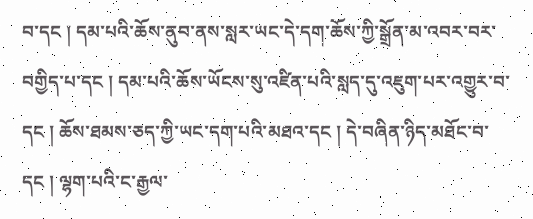བ་དང ། དམ་པའི་ཆོས་ནུབ་ནས་སླར་ཡང་དེ་དག་ཆོས་ཀྱི་སྒྲོན་མ་འབར་བར་བགྱིད་པ་དང ། དམ་པའི་ཆོས་ཡོངས་སུ་འཛིན་པའི་སླད་དུ་འཇུག་པར་འགྱུར་བ་དང ། ཆོས་ཐམས་ཅད་ཀྱི་ཡང་དག་པའི་མཐའ་དང ། དེ་བཞིན་ཉིད་མཐོང་བ་དང ། ལྷག་པའི་ང་རྒྱལ་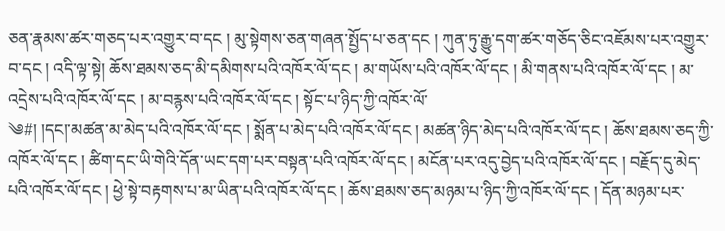ཅན་རྣམས་ཚར་གཅད་པར་འགྱུར་བ་དང ། མུ་སྟེགས་ཅན་གཞན་སྤྱོད་པ་ཅན་དང ། ཀུན་ཏུ་རྒྱུ་དག་ཚར་གཅོད་ཅིང་འཇོམས་པར་འགྱུར་བ་དང ། འདི་ལྟ་སྟེ། ཆོས་ཐམས་ཅད་མི་དམིགས་པའི་འཁོར་ལོ་དང ། མ་གཡོས་པའི་འཁོར་ལོ་དང ། མི་གནས་པའི་འཁོར་ལོ་དང ། མ་འདྲེས་པའི་འཁོར་ལོ་དང ། མ་བརྙས་པའི་འཁོར་ལོ་དང ། སྟོང་པ་ཉིད་ཀྱི་འཁོར་ལོ་
༄#། །དང།་མཚན་མ་མེད་པའི་འཁོར་ལོ་དང ། སྨོན་པ་མེད་པའི་འཁོར་ལོ་དང ། མཚན་ཉིད་མེད་པའི་འཁོར་ལོ་དང ། ཆོས་ཐམས་ཅད་ཀྱི་འཁོར་ལོ་དང ། ཚིག་དང་ཡི་གེའི་དོན་ཡང་དག་པར་བསྟན་པའི་འཁོར་ལོ་དང ། མངོན་པར་འདུ་བྱེད་པའི་འཁོར་ལོ་དང ། བརྗོད་དུ་མེད་པའི་འཁོར་ལོ་དང ། ཕྱེ་སྟེ་བརྟགས་པ་མ་ཡིན་པའི་འཁོར་ལོ་དང ། ཆོས་ཐམས་ཅད་མཉམ་པ་ཉིད་ཀྱི་འཁོར་ལོ་དང ། དོན་མཉམ་པར་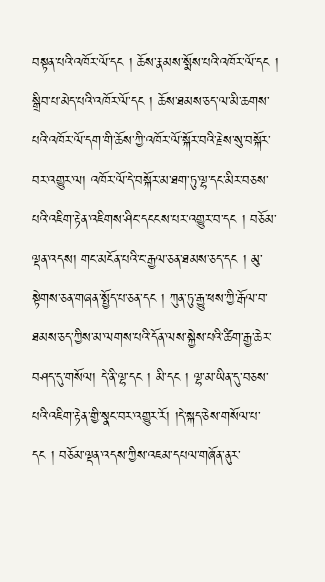བསྟན་པའི་འཁོར་ལོ་དང ། ཆོས་རྣམས་སྨོས་པའི་འཁོར་ལོ་དང ། སྒྲིབ་པ་མེད་པའི་འཁོར་ལོ་དང ། ཆོས་ཐམས་ཅད་ལ་མི་ཆགས་པའི་འཁོར་ལོ་དག་གི་ཆོས་ཀྱི་འཁོར་ལོ་སྐོར་བའི་རྗེས་སུ་བསྐོར་བར་འགྱུར་ལ། འཁོར་ལོ་དེ་བསྐོར་མ་ཐག་ཏུ་ལྷ་དང་མིར་བཅས་པའི་འཇིག་རྟེན་འཇིགས་ཤིང་དངངས་པར་འགྱུར་བ་དང ། བཅོམ་ལྡན་འདས། གང་མངོན་པའི་ང་རྒྱལ་ཅན་ཐམས་ཅད་དང ། མུ་སྟེགས་ཅན་གཞན་སྤྱོད་པ་ཅན་དང ། ཀུན་ཏུ་རྒྱུ་ཕས་ཀྱི་རྒོལ་བ་ཐམས་ཅད་ཀྱིས་མ་ལགས་པའི་དོན་ལས་སྐྱེས་པའི་ཚིག་རྒྱ་ཆེར་བཤད་དུ་གསོལ། དེ་ནི་ལྷ་དང ། མི་དང ། ལྷ་མ་ཡིན་དུ་བཅས་པའི་འཇིག་རྟེན་གྱི་སྣང་བར་འགྱུར་རོ། །དེ་སྐད་ཅེས་གསོལ་པ་དང ། བཅོམ་ལྡན་འདས་ཀྱིས་འཇམ་དཔལ་གཞོན་ནུར་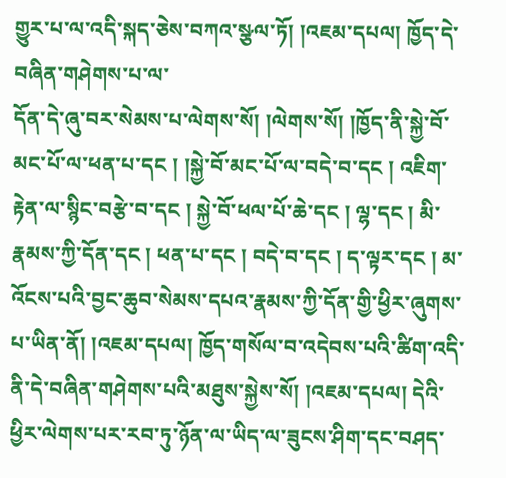གྱུར་པ་ལ་འདི་སྐད་ཅེས་བཀའ་སྩལ་ཏོ། །འཇམ་དཔལ། ཁྱོད་དེ་བཞིན་གཤེགས་པ་ལ་
དོན་དེ་ཞུ་བར་སེམས་པ་ལེགས་སོ། །ལེགས་སོ། །ཁྱོད་ནི་སྐྱེ་བོ་མང་པོ་ལ་ཕན་པ་དང ། །སྐྱེ་བོ་མང་པོ་ལ་བདེ་བ་དང ། འཇིག་རྟེན་ལ་སྙིང་བརྩེ་བ་དང ། སྐྱེ་བོ་ཕལ་པོ་ཆེ་དང ། ལྷ་དང ། མི་རྣམས་ཀྱི་དོན་དང ། ཕན་པ་དང ། བདེ་བ་དང ། ད་ལྟར་དང ། མ་འོངས་པའི་བྱང་ཆུབ་སེམས་དཔའ་རྣམས་ཀྱི་དོན་གྱི་ཕྱིར་ཞུགས་པ་ཡིན་ནོ། །འཇམ་དཔལ། ཁྱོད་གསོལ་བ་འདེབས་པའི་ཚིག་འདི་ནི་དེ་བཞིན་གཤེགས་པའི་མཐུས་སྐྱེས་སོ། །འཇམ་དཔལ། དེའི་ཕྱིར་ལེགས་པར་རབ་ཏུ་ཉོན་ལ་ཡིད་ལ་ཟུངས་ཤིག་དང་བཤད་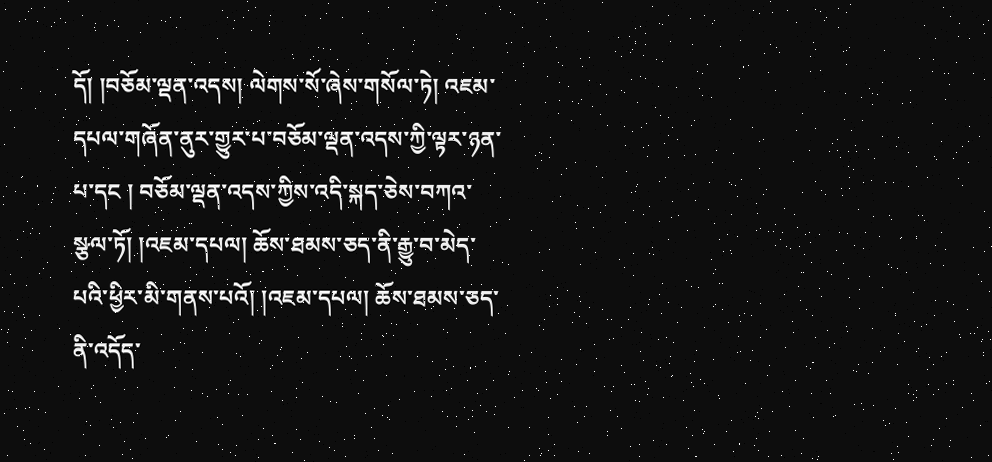དོ། །བཅོམ་ལྡན་འདས། ལེགས་སོ་ཞེས་གསོལ་ཏེ། འཇམ་དཔལ་གཞོན་ནུར་གྱུར་པ་བཅོམ་ལྡན་འདས་ཀྱི་ལྟར་ཉན་པ་དང ། བཅོམ་ལྡན་འདས་ཀྱིས་འདི་སྐད་ཅེས་བཀའ་སྩལ་ཏོ། །འཇམ་དཔལ། ཆོས་ཐམས་ཅད་ནི་རྒྱུ་བ་མེད་པའི་ཕྱིར་མི་གནས་པའོ། །འཇམ་དཔལ། ཆོས་ཐམས་ཅད་ནི་འདོད་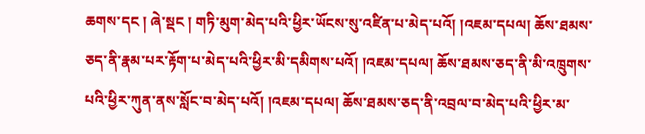ཆགས་དང ། ཞེ་སྡང ། གཏི་མུག་མེད་པའི་ཕྱིར་ཡོངས་སུ་འཛིན་པ་མེད་པའོ། །འཇམ་དཔལ། ཆོས་ཐམས་ཅད་ནི་རྣམ་པར་རྟོག་པ་མེད་པའི་ཕྱིར་མི་དམིགས་པའོ། །འཇམ་དཔལ། ཆོས་ཐམས་ཅད་ནི་མི་འཁྲུགས་པའི་ཕྱིར་ཀུན་ནས་སློང་བ་མེད་པའོ། །འཇམ་དཔལ། ཆོས་ཐམས་ཅད་ནི་འབྲལ་བ་མེད་པའི་ཕྱིར་མ་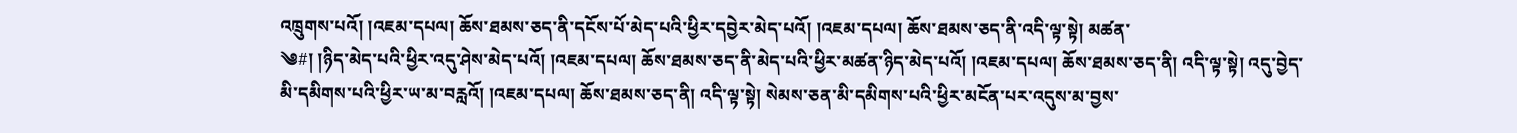འཁྲུགས་པའོ། །འཇམ་དཔལ། ཆོས་ཐམས་ཅད་ནི་དངོས་པོ་མེད་པའི་ཕྱིར་དབྱེར་མེད་པའོ། །འཇམ་དཔལ། ཆོས་ཐམས་ཅད་ནི་འདི་ལྟ་སྟེ། མཚན་
༄#། །ཉིད་མེད་པའི་ཕྱིར་འདུ་ཤེས་མེད་པའོ། །འཇམ་དཔལ། ཆོས་ཐམས་ཅད་ནི་མེད་པའི་ཕྱིར་མཚན་ཉིད་མེད་པའོ། །འཇམ་དཔལ། ཆོས་ཐམས་ཅད་ནི། འདི་ལྟ་སྟེ། འདུ་བྱེད་མི་དམིགས་པའི་ཕྱིར་ཡ་མ་བརླའོ། །འཇམ་དཔལ། ཆོས་ཐམས་ཅད་ནི། འདི་ལྟ་སྟེ། སེམས་ཅན་མི་དམིགས་པའི་ཕྱིར་མངོན་པར་འདུས་མ་བྱས་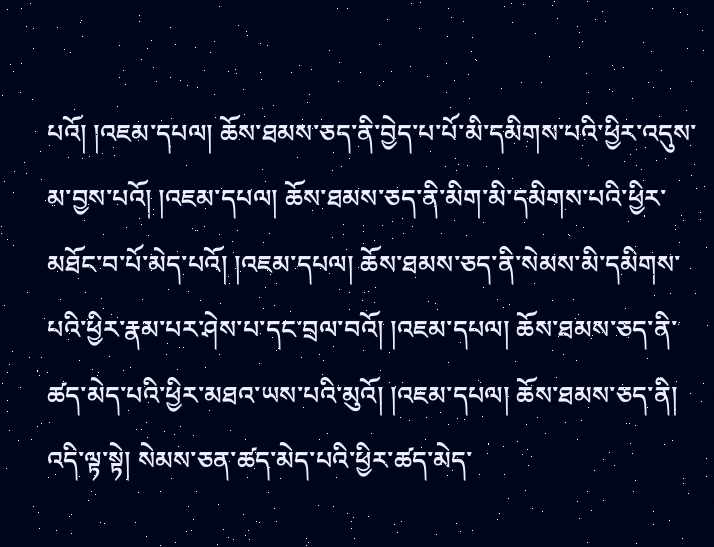པའོ། །འཇམ་དཔལ། ཆོས་ཐམས་ཅད་ནི་བྱེད་པ་པོ་མི་དམིགས་པའི་ཕྱིར་འདུས་མ་བྱས་པའོ། །འཇམ་དཔལ། ཆོས་ཐམས་ཅད་ནི་མིག་མི་དམིགས་པའི་ཕྱིར་མཐོང་བ་པོ་མེད་པའོ། །འཇམ་དཔལ། ཆོས་ཐམས་ཅད་ནི་སེམས་མི་དམིགས་པའི་ཕྱིར་རྣམ་པར་ཤེས་པ་དང་བྲལ་བའོ། །འཇམ་དཔལ། ཆོས་ཐམས་ཅད་ནི་ཚད་མེད་པའི་ཕྱིར་མཐའ་ཡས་པའི་མུའོ། །འཇམ་དཔལ། ཆོས་ཐམས་ཅད་ནི། འདི་ལྟ་སྟེ། སེམས་ཅན་ཚད་མེད་པའི་ཕྱིར་ཚད་མེད་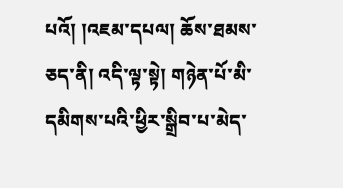པའོ། །འཇམ་དཔལ། ཆོས་ཐམས་ཅད་ནི། འདི་ལྟ་སྟེ། གཉེན་པོ་མི་དམིགས་པའི་ཕྱིར་སྒྲིབ་པ་མེད་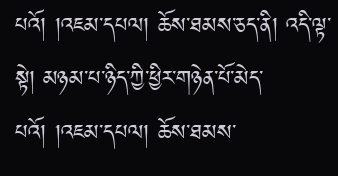པའོ། །འཇམ་དཔལ། ཆོས་ཐམས་ཅད་ནི། འདི་ལྟ་སྟེ། མཉམ་པ་ཉིད་ཀྱི་ཕྱིར་གཉེན་པོ་མེད་པའོ། །འཇམ་དཔལ། ཆོས་ཐམས་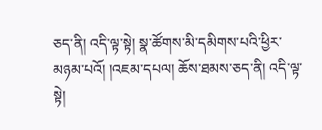ཅད་ནི། འདི་ལྟ་སྟེ། སྣ་ཚོགས་མི་དམིགས་པའི་ཕྱིར་མཉམ་པའོ། །འཇམ་དཔལ། ཆོས་ཐམས་ཅད་ནི། འདི་ལྟ་སྟེ།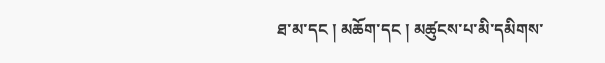ཐ་མ་དང ། མཆོག་དང ། མཚུངས་པ་མི་དམིགས་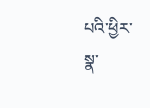པའི་ཕྱིར་སྣ་